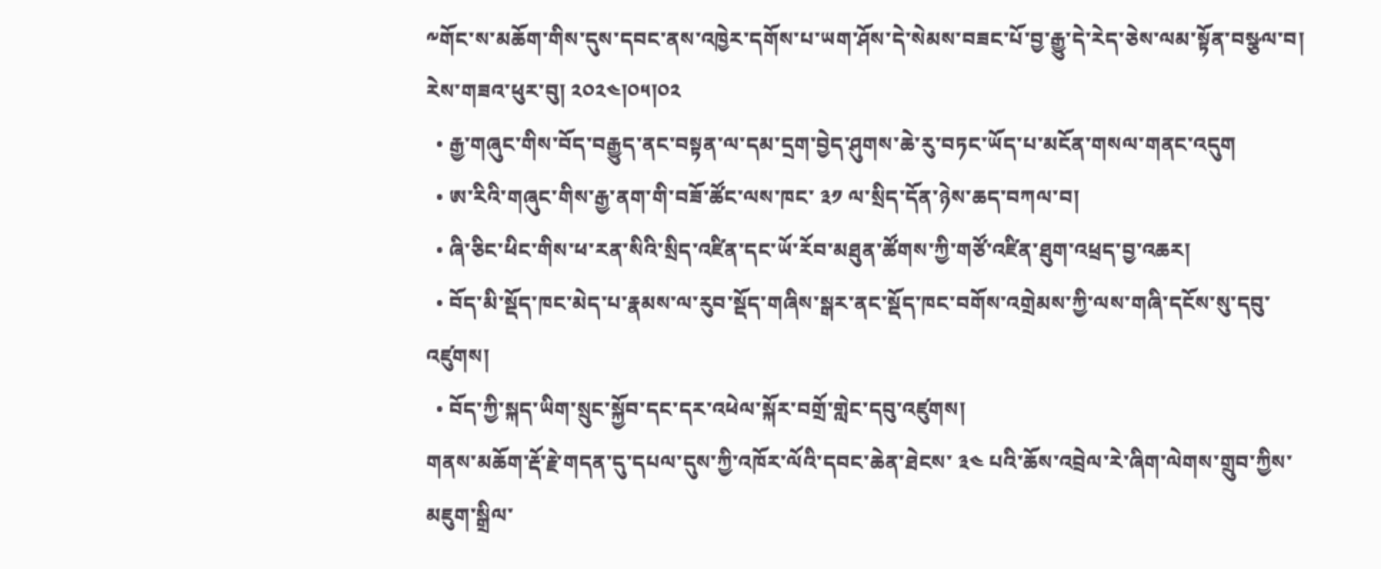༸གོང་ས་མཆོག་གིས་དུས་དབང་ནས་འཁྱེར་དགོས་པ་ཡག་ཤོས་དེ་སེམས་བཟང་པོ་བྱ་རྒྱུ་དེ་རེད་ཅེས་ལམ་སྟོན་བསྩལ་བ།
རེས་གཟའ་ཕུར་བུ། ༢༠༢༤།༠༥།༠༢
  • རྒྱ་གཞུང་གིས་བོད་བརྒྱུད་ནང་བསྟན་ལ་དམ་དྲག་བྱེད་ཤུགས་ཆེ་རུ་བཏང་ཡོད་པ་མངོན་གསལ་གནང་འདུག
  • ཨ་རིའི་གཞུང་གིས་རྒྱ་ནག་གི་བཟོ་ཚོང་ལས་ཁང་ ༣༡ ལ་སྲིད་དོན་ཉེས་ཆད་བཀལ་བ།
  • ཞི་ཅིང་ཕིང་གིས་ཕ་རན་སིའི་སྲིད་འཛིན་དང་ཡོ་རོབ་མཐུན་ཚོགས་ཀྱི་གཙོ་འཛིན་ཐུག་འཕྲད་བྱ་འཆར།
  • བོད་མི་སྡོད་ཁང་མེད་པ་རྣམས་ལ་རུབ་སྡོད་གཞིས་སྒར་ནང་སྡོད་ཁང་བགོས་འགྲེམས་ཀྱི་ལས་གཞི་དངོས་སུ་དབུ་འཛུགས།
  • བོད་ཀྱི་སྐད་ཡིག་སྲུང་སྐྱོབ་དང་དར་འཕེལ་སྐོར་བགྲོ་གླེང་དབུ་འཛུགས།
གནས་མཆོག་རྡོ་རྗེ་གདན་དུ་དཔལ་དུས་ཀྱི་འཁོར་ལོའི་དབང་ཆེན་ཐེངས་ ༣༤ པའི་ཆོས་འབྲེལ་རེ་ཞིག་ལེགས་གྲུབ་ཀྱིས་མཇུག་སྒྲིལ་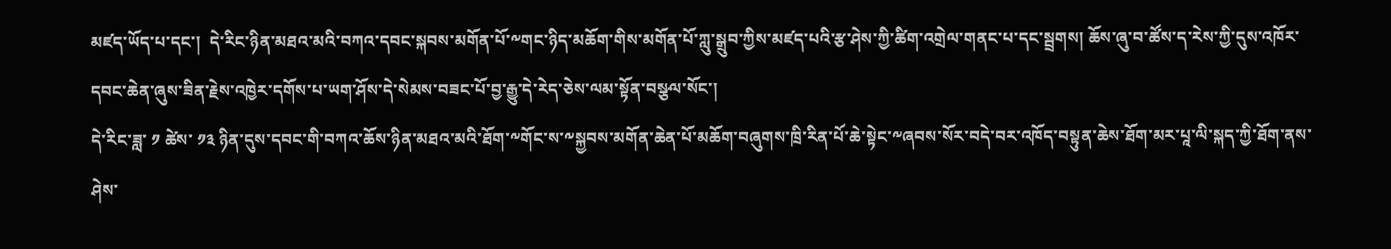མཛད་ཡོད་པ་དང་།  དེ་རིང་ཉིན་མཐའ་མའི་བཀའ་དབང་སྐབས་མགོན་པོ་༸གང་ཉིད་མཆོག་གིས་མགོན་པོ་ཀླུ་སྒྲུབ་ཀྱིས་མཛད་པའི་རྩ་ཤེས་ཀྱི་ཚིག་འགྲེལ་གནང་པ་དང་སྦྲགས། ཆོས་ཞུ་བ་ཚོས་ད་རེས་ཀྱི་དུས་འཁོར་དབང་ཆེན་ཞུས་ཟིན་རྗེས་འཁྱེར་དགོས་པ་ཡག་ཤོས་དེ་སེམས་བཟང་པོ་བྱ་རྒྱུ་དེ་རེད་ཅེས་ལམ་སྟོན་བསྩལ་སོང་།
དེ་རིང་ཟླ་ ༡ ཚེས་ ༡༣ ཉིན་དུས་དབང་གི་བཀའ་ཆོས་ཉིན་མཐའ་མའི་ཐོག་༸གོང་ས་༸སྐྱབས་མགོན་ཆེན་པོ་མཆོག་བཞུགས་ཁྲི་རིན་པོ་ཆེ་སྟེང་༸ཞབས་སོར་བདེ་བར་འཁོད་བསྟུན་ཆེས་ཐོག་མར་པཱ་ལི་སྐད་ཀྱི་ཐོག་ནས་ཤེས་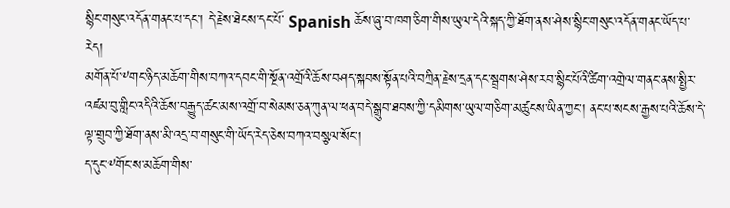སྙིང་གསུང་འདོན་གནང་པ་དང་། དེ་རྗེས་ཐེངས་དང་པོ་ Spanish ཆོས་ཞུ་བ་ཁག་ཅིག་གིས་ཡུལ་དེའི་སྐད་ཀྱི་ཐོག་ནས་ཤེས་སྙིང་གསུང་འདོན་གནང་ཡོད་པ་རེད།
མགོན་པོ་༸གང་ཉིད་མཆོག་གིས་བཀའ་དབང་གི་སྔོན་འགྲོའི་ཆོས་བཤད་སྐབས་སྟོན་པའི་བཀྲིན་རྗེས་དྲན་དང་སྦྲགས་ཤེས་རབ་སྙིང་པོའི་ཚིག་འགྲེལ་གནང་ནས་སྤྱིར་འཛམ་བུ་གླིང་འདིའི་ཆོས་བརྒྱུད་ཚང་མས་འགྲོ་བ་སེམས་ཅན་ཀུན་ལ་ཕན་བདེ་སྒྲུབ་ཐབས་ཀྱི་དམིགས་ཡུལ་གཅིག་མཚུངས་ཡིན་ཀྱང་། ནང་པ་སངས་རྒྱས་པའི་ཆོས་དེ་ལྟ་གྲུབ་ཀྱི་ཐོག་ནས་མི་འདྲ་བ་གསུང་གི་ཡོད་རེད་ཅེས་བཀའ་བསྩལ་སོང་།
ད་དུང་༸གོང་ས་མཆོག་གིས་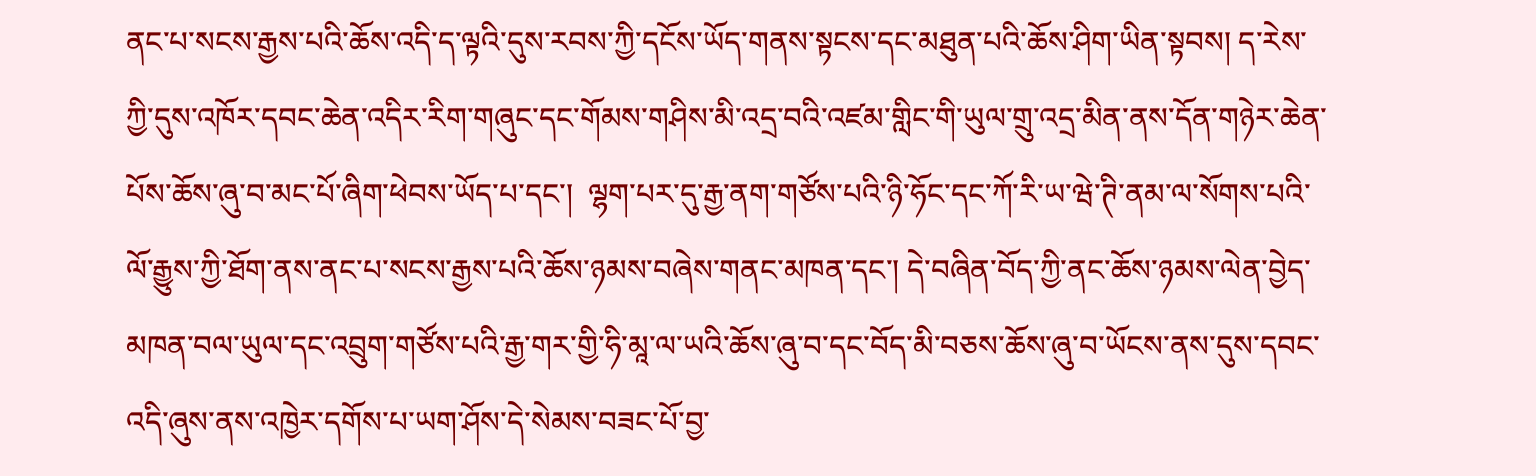ནང་པ་སངས་རྒྱས་པའི་ཆོས་འདི་ད་ལྟའི་དུས་རབས་ཀྱི་དངོས་ཡོད་གནས་སྟངས་དང་མཐུན་པའི་ཆོས་ཤིག་ཡིན་སྟབས། ད་རེས་ཀྱི་དུས་འཁོར་དབང་ཆེན་འདིར་རིག་གཞུང་དང་གོམས་གཤིས་མི་འདྲ་བའི་འཛམ་གླིང་གི་ཡུལ་གྲུ་འདྲ་མིན་ནས་དོན་གཉེར་ཆེན་པོས་ཆོས་ཞུ་བ་མང་པོ་ཞིག་ཕེབས་ཡོད་པ་དང་།  ལྷག་པར་དུ་རྒྱ་ནག་གཙོས་པའི་ཉི་ཧོང་དང་ཀོ་རི་ཡ་ཝེ་ཊི་ནམ་ལ་སོགས་པའི་ལོ་རྒྱུས་ཀྱི་ཐོག་ནས་ནང་པ་སངས་རྒྱས་པའི་ཆོས་ཉམས་བཞེས་གནང་མཁན་དང་། དེ་བཞིན་བོད་ཀྱི་ནང་ཆོས་ཉམས་ལེན་བྱེད་མཁན་བལ་ཡུལ་དང་འབྲུག་གཙོས་པའི་རྒྱ་གར་གྱི་ཧི་མཱ་ལ་ཡའི་ཆོས་ཞུ་བ་དང་བོད་མི་བཅས་ཆོས་ཞུ་བ་ཡོངས་ནས་དུས་དབང་འདི་ཞུས་ནས་འཁྱེར་དགོས་པ་ཡག་ཤོས་དེ་སེམས་བཟང་པོ་བྱ་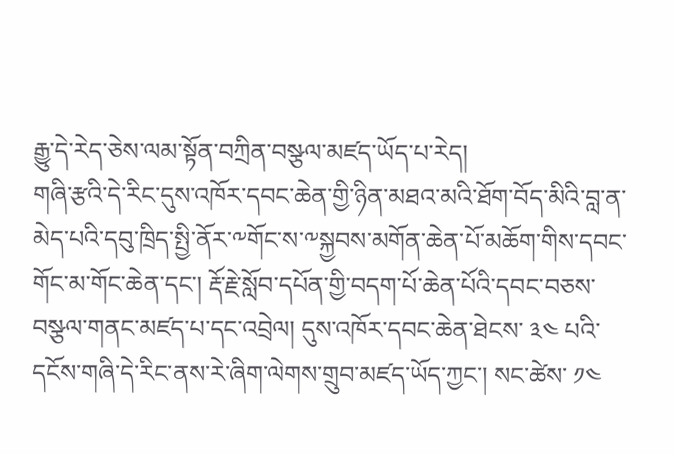རྒྱུ་དེ་རེད་ཅེས་ལམ་སྟོན་བཀྲིན་བསྩལ་མཛད་ཡོད་པ་རེད།
གཞི་རྩའི་དེ་རིང་དུས་འཁོར་དབང་ཆེན་གྱི་ཉིན་མཐའ་མའི་ཐོག་བོད་མིའི་བླ་ན་མེད་པའི་དབུ་ཁྲིད་སྤྱི་ནོར་༸གོང་ས་༸སྐྱབས་མགོན་ཆེན་པོ་མཆོག་གིས་དབང་གོང་མ་གོང་ཆེན་དང་། རྡོ་རྗེ་སློབ་དཔོན་གྱི་བདག་པོ་ཆེན་པོའི་དབང་བཅས་བསྩལ་གནང་མཛད་པ་དང་འབྲེལ། དུས་འཁོར་དབང་ཆེན་ཐེངས་ ༣༤ པའི་དངོས་གཞི་དེ་རིང་ནས་རེ་ཞིག་ལེགས་གྲུབ་མཛད་ཡོད་ཀྱང་། སང་ཚེས་ ༡༤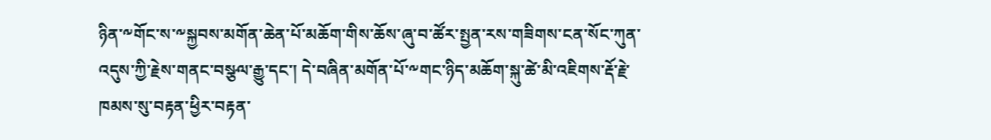ཉིན་༸གོང་ས་༸སྐྱབས་མགོན་ཆེན་པོ་མཆོག་གིས་ཆོས་ཞུ་བ་ཚོར་སྤྱན་རས་གཟིགས་ངན་སོང་ཀུན་འདུས་ཀྱི་རྗེས་གནང་བསྩལ་རྒྱུ་དང་། དེ་བཞིན་མགོན་པོ་༸གང་ཉིད་མཆོག་སྐུ་ཚེ་མི་འཇིགས་རྡོ་རྗེ་ཁམས་སུ་བརྟན་ཕྱིར་བརྟན་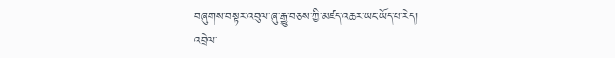བཞུགས་བསྟར་འབུལ་ཞུ་རྒྱུ་བཅས་ཀྱི་མཛད་འཆར་ཡང་ཡོད་པ་རེད།
འབྲེལ་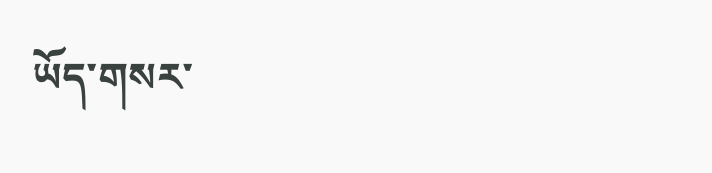ཡོད་གསར་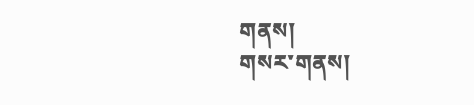གནས།
གསར་གནས།